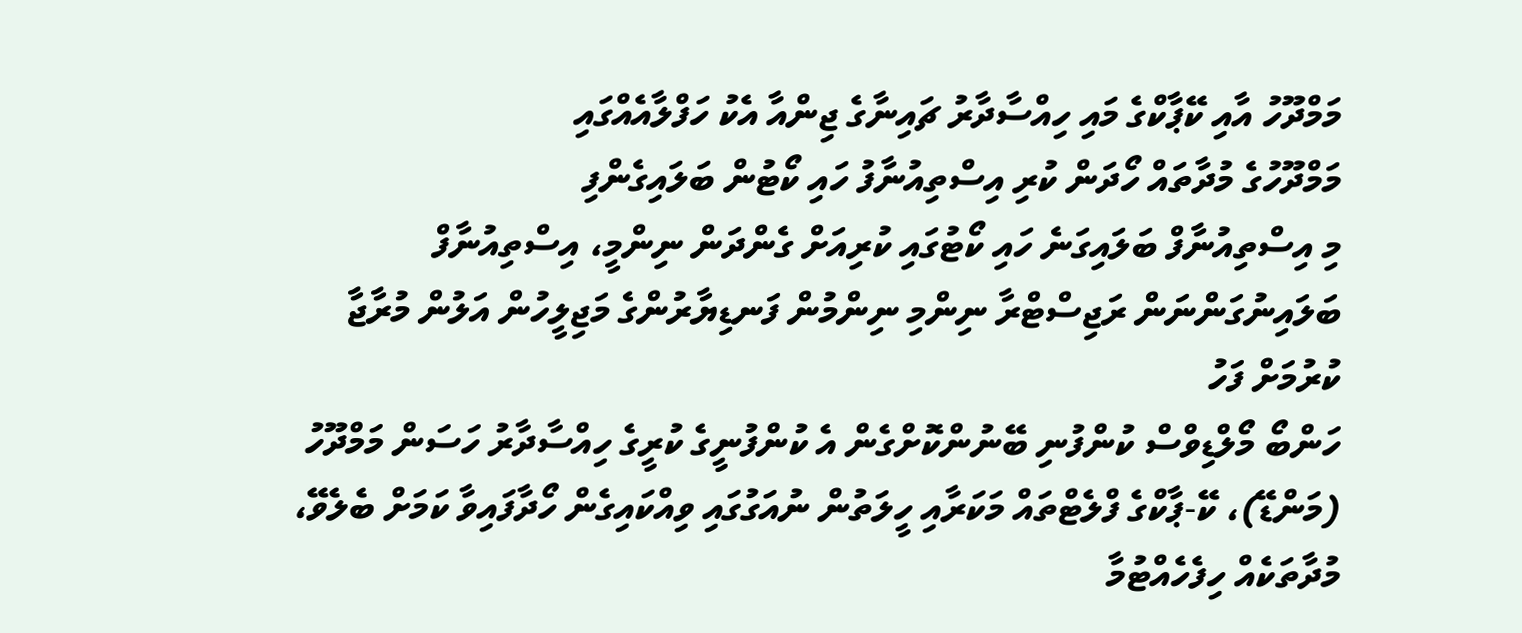މަމްދޫހު އާއި ކޭޕާކްގެ މައި ހިއްސާދާރު ޗައިނާގެ ޖިންއާ އެކު ހަފްލާއެއްގައި
މަމްދޫހުގެ މުދާތައް ހޯދަން ކުރި އިސްތިއުނާފު ހައި ކޯޓުން ބަލައިގެންފި
މި އިސްތިއުނާފް ބަލައިގަނެ ހައި ކޯޓުގައި ކުރިއަށް ގެންދަން ނިންމީ، އިސްތިއުނާފް ބަލައިނުގަންނަން ރަޖިސްޓްރާ ނިންމި ނިންމުން ފަނޑިޔާރުންގެ މަޖިލީހުން އަލުން މުރާޖާ ކުރުމަށް ފަހު
ހަންބޯ މޯލްޑިވްސް ކުންފުނި ބޭނުންކޮށްގެން އެ ކުންފުނީގެ ކުރީގެ ހިއްސާދާރު ހަސަން މަމްދޫހު (މަންޑޭ)، ކޭ-ޕާކްގެ ފްލެޓްތައް މަކަރާއި ހީލަތުން ނުއަގުގައި ވިއްކައިގެން ހޯދާފައިވާ ކަމަށް ބެލެވޭ، މުދާތަކެއް ހިފެހެއްޓުމާ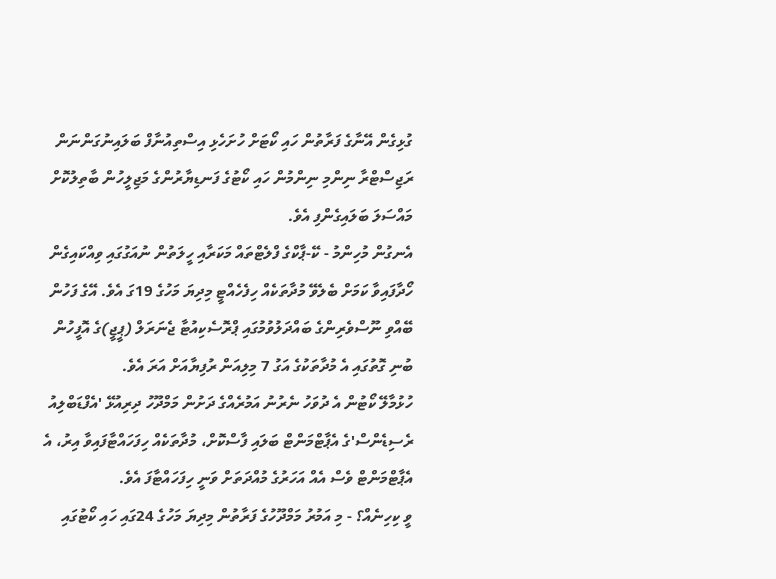ގުޅިގެން އޭނާގެ ފަރާތުން ހައި ކޯޓަށް ހުށަހެޅި އިސްތިއުނާފް ބަލައިނުގަންނަން ރަޖިސްޓްރާ ނިންމި ނިންމުން ހައި ކޯޓުގެ ފަނޑިޔާރުންގެ މަޖިލީހުން ބާތިލުކޮށް މައްސަލަ ބަލައިގެންފި އެވެ.
އެނގުން މުހިންމު - ކޭ-ޕާކްގެ ފްލެޓްތައް މަކަރާއި ހީލަތުން ނުއަގުގައި ވިއްކައިގެން ހޯދާފައިވާ ކަމަށް ބެލެވޭ މުދާތަކެއް ހިފެހެއްޓީ މިދިޔަ މަހުގެ 19ގަ އެވެ. އޭގެ ފަހުން ބޭއްވި ނޫސްވެރިންގެ ބައްދަލުވުމުގައި ޕްރޮސެކިއުޓާ ޖެނަރަލް (ޕީޖީ)ގެ އޮފީހުން ބުނި ގޮތުގައި އެ މުދާތަކުގެ އަގު 7 މިލިއަން ރުފިޔާއަށް އަރަ އެވެ.
ހުޅުމާލޭ ކޯޓުން އެ ދުވަހު ނެރުނު އަމުރެއްގެ ދަށުން މަމްދޫހު ދިރިއުޅޭ 'އެފްޑަބްލިއު ރެސިޑެންސް'ގެ އެޕާޓްމަންޓް ބަލައި ފާސްކޮށް، މުދާތަކެއް ހިފަހައްޓާފައިވާ އިރު، އެ އެޕާޓްމަންޓް ވެސް އެއް އަހަރުގެ މުއްދަތަށް ވަނީ ހިފަހައްޓާފަ އެވެ.
ވީ ކިހިނެއް؟ - މި އަމުރު މަމްދޫހުގެ ފަރާތުން މިދިޔަ މަހުގެ 24ގައި ހައި ކޯޓުގައި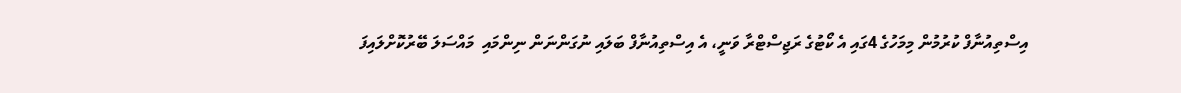އިސްތިއުނާފް ކުރުމުން މިމަހުގެ 4ގައި އެ ކޯޓުގެ ރަޖިސްޓްރާ ވަނީ، އެ އިސްތިއުނާފް ބަލައި ނުގަންނަން ނިންމައި  މައްސަލަ ބޭރުކޮށްލައިފަ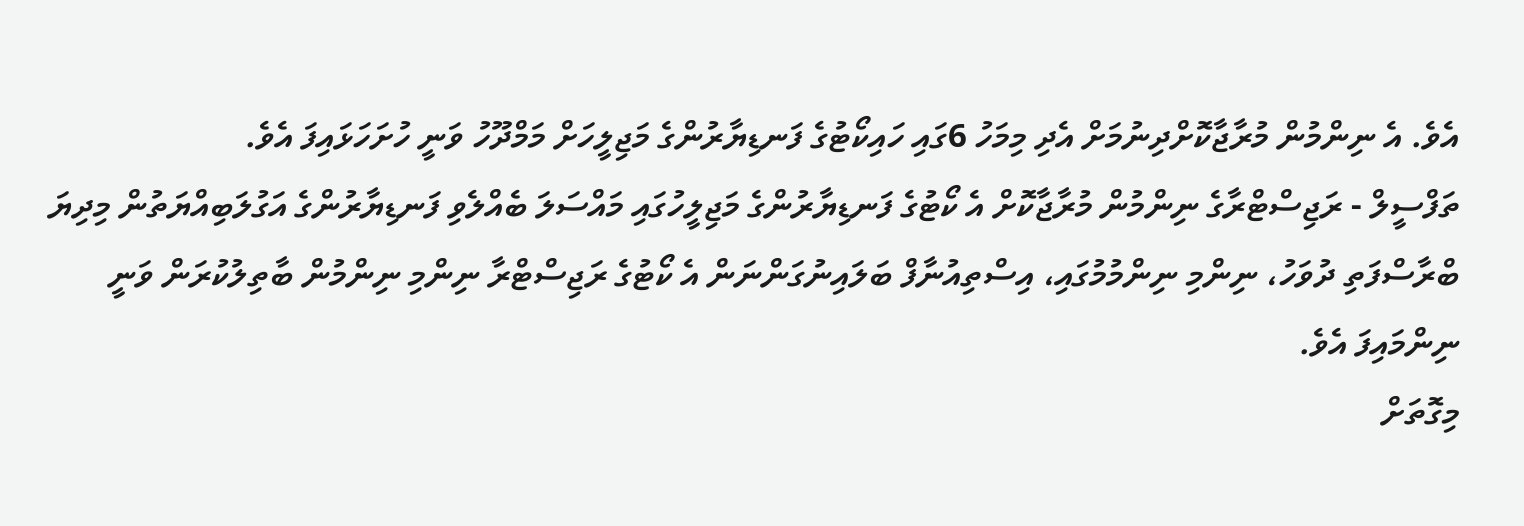އެވެ. އެ ނިންމުން މުރާޖާކޮށްދިނުމަށް އެދި މިމަހު 6ގައި ހައިކޯޓުގެ ފަނޑިޔާރުންގެ މަޖިލީހަށް މަމްދޫހު ވަނީ ހުށަހަޅައިފަ އެވެ.
ތަފްސީލް - ރަޖިސްޓްރާގެ ނިންމުން މުރާޖާކޮށް އެ ކޯޓުގެ ފަނޑިޔާރުންގެ މަޖިލީހުގައި މައްސަލަ ބެއްލެވި ފަނޑިޔާރުންގެ އަގުލަބިއްޔަތުން މިދިޔަ ބްރާސްފަތި ދުވަހު، ނިންމި ނިންމުމުގައި، އިސްތިއުނާފް ބަލައިނުގަންނަން އެ ކޯޓުގެ ރަޖިސްޓްރާ ނިންމި ނިންމުން ބާތިލުކުރަން ވަނީ ނިންމައިފަ އެވެ.
މިގޮތަށް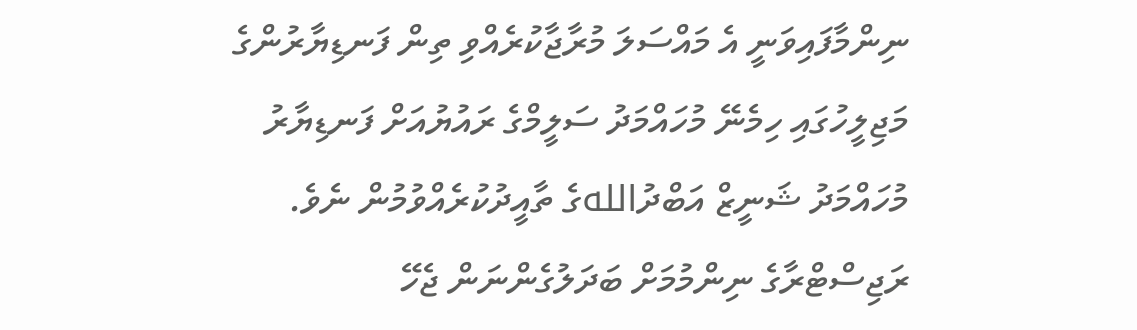ނިންމާފައިވަނީ އެ މައްސަލަ މުރާޖާކުރެއްވި ތިން ފަނޑިޔާރުންގެ މަޖިލީހުގައި ހިމެނޭ މުހައްމަދު ސަލީމްގެ ރައުޔުއަށް ފަނޑިޔާރު މުހައްމަދު ޝަނީޒް އަބްދުاللهގެ ތާއީދުކުރެއްވުމުން ނެވެ. ރަޖިސްޓްރާގެ ނިންމުމަށް ބަދަލުގެންނަން ޖެހޭ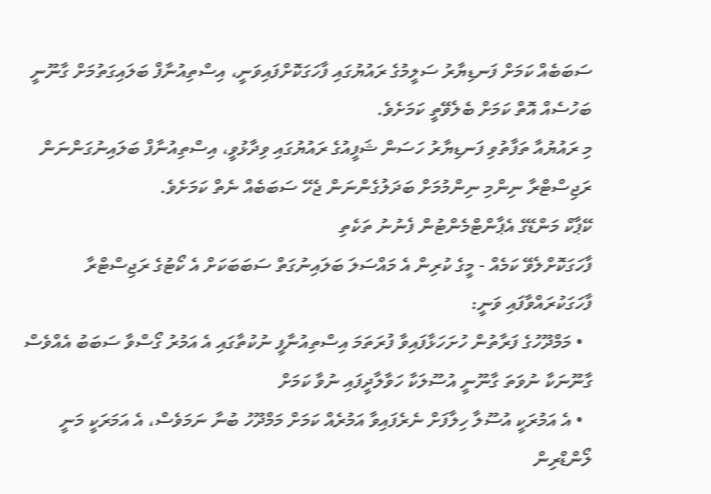ސަބަބެއް ކަމަށް ފަނޑިޔާރު ސަލީމުގެ ރައުޔުގައި ފާހަގަކޮށްފައިވަނީ، އިސްތިއުނާފް ބަލައިގަތުމަށް ގާނޫނީ ބަހުސެއް އޮތް ކަމަށް ބެލެވޭތީ ކަމަށެވެ.
މި ރައުޔުއާ ތަފާތުވި ފަނޑިޔާރު ހަސަން ޝަފީއުގެ ރައުޔުގައި ވިދާޅުވީ، އިސްތިއުނާފް ބަލައިނުގަންނަން ރަޖިސްޓްރާ ނިންމި ނިންމުމަށް ބަދަލުގެންނަން ޖެހޭ ސަބަބެއް ނެތް ކަމަށެވެ.
ކޭޕާކް މަންޑޭގެ އެޕާންޓްމެންޓުން ފެނުނު ތަކެތި
ފާހަގަކޮށްލެވޭ ކަމެއް - މީގެ ކުރިން އެ މައްސަލަ ބަލައިނުގަތް ސަބަބަކަށް އެ ކޯޓުގެ ރަޖިސްޓްރާ ފާހަގަކުރައްވާފައި ވަނީ:
  • މަމްދޫހުގެ ފަރާތުން ހުށަހަޅާފައިވާ ފުރަތަމަ އިސްތިއުނާފީ ނުކުތާގައި އެ އަމުރު ގޯސްވާ ސަބަބު އެއްވެސް ގާނޫނަކާ ނުވަތަ ގާނޫނީ އުސޫލަކާ ހަވާލާދީފައި ނުވާ ކަމަށް
  • އެ އަމުރަކީ އުސޫލާ ހިލާފަށް ނެރެފައިވާ އަމުރެއް ކަމަށް މަމްދޫހު ބުނާ ނަމަވެސް، އެ އަމަރަކީ މަނީ ލޯންޑްރިން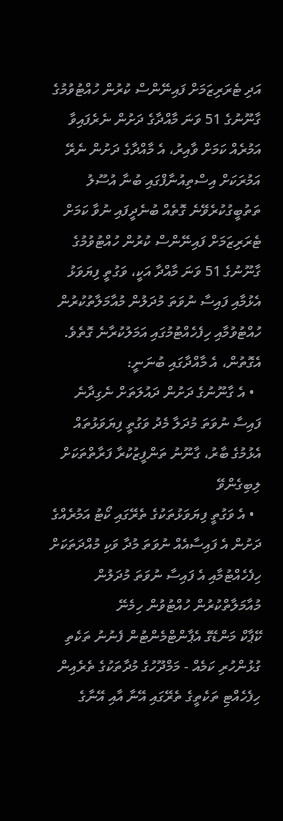އަދި ޓެރަރިޒަމަށް ފައިނޭންސް ކުރުން ހުއްޓުވުމުގެ ގާނޫނުގެ 51 ވަނަ މާއްދާގެ ދަށުން ނެރެފައިވާ އަމުރެއް ކަމަށް ވާއިރު، އެ މާއްދާގެ ދަށުން ނެރޭ އަމުރަކަށް އިސްތިއުނާފްގައި ބުނާ އުސޫލު ތަތުބީގުކުރެވޭނެ ގޮތެއް ބުނެދީފައި ނުވާ ކަމަށް
ޓެރަރިޒަމަށް ފައިނޭންސް ކުރުން ހުއްޓުވުމުގެ ގާނޫނުގެ 51 ވަނަ މާއްދާ އަކީ، ވަގުތީ ފިޔަވަޅު އެޅުމާއި ފައިސާ ނުވަތަ މުދަލުން މުއާމަލާތުކުރުން ހުއްޓުވުމާއި ހިފެހެއްޓުމުގައި އަމަލުކުރާނެ ގޮތެވެ. އެގޮތުން، އެ މާއްދާގައި ބުނަނީ:
  • އެ ގާނޫނުގެ ދަށުން ދައުލަތަށް ނެގިދާނެ ފައިސާ ނުވަތަ މުދަލާ މެދު ވަގުތީ ފިޔަވަޅުތައް އެޅުމުގެ ބާރު، ގާނޫނު ތަންފީޒުކުރާ ފަރާތްތަކަށް ލިބިގެންވޭ
  • އެ ވަގުތީ ފިޔަވަޅުތަކުގެ ތެރޭގައި ކޯޓު އަމުރެއްގެ ދަށުން އެ ފައިސާއެއް ނުވަތަ މުދާ ވަކި މުއްދަތަކަށް ހިފެހެއްޓުމާއި އެ ފައިސާ ނުވަތަ މުދަލުން މުއާމަލާތްކުރުން ހުއްޓުވުން ހިމެނޭ
ކޭޕާކް މަންޑޭގެ އެޕާންޓްމެންޓުން ފެނުނު ތަކެތި
ގުޅުންހުރި ކަމެއް - މަމްދޫހުގެ މުދާތަކުގެ ތެރެއިން ހިފެހެއްޓި ތަކެތީގެ ތެރޭގައި އޭނާ އާއި އޭނާގެ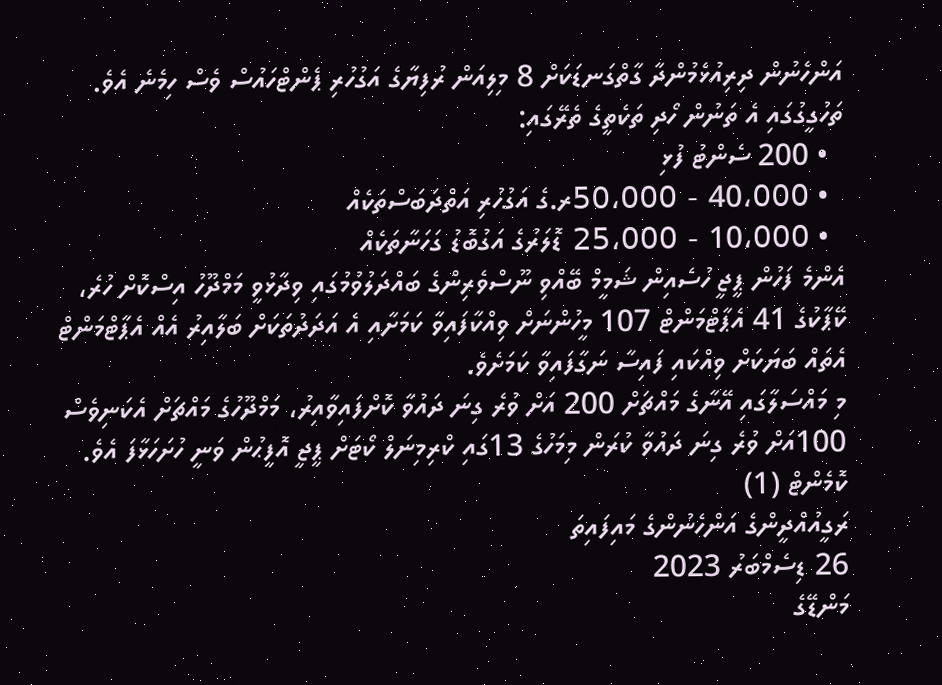އަންހެނުން ދިރިއުޅެމުންދާ ގާތްގަނޑަކަށް 8 މިލިއަން ރުފިޔާގެ އަގުހުރި ޕެންޓްހައުސް ވެސް ހިމެނެ އެވެ.
ތަހުގީގުގައި އެ ތަނުން ހޯދި ތަކެތީގެ ތެރޭގައި:
  • 200 ސެންޓު ފުޅި
  • 40،000 - 50،000ރ.ގެ އަގުހުރި އަތްދަބަސްތަކެއް
  • 10،000 - 25،000 ޑޮލަރުގެ އަގުބޮޑު ގަހަނާތަކެއް
އެންމެ ފަހުން ޕީޖީ ހުސެއިން ޝަމީމް ބޭއްވި ނޫސްވެރިންގެ ބައްދަލުވުމުގައި ވިދާޅުވީ މަމްދޫހު އިސްކޮށް ހުރެ، ކޭޕާކުގެ 41 އެޕާޓްމަންޓް 107 މީހުންނަށް ވިއްކާފައިވާ ކަމަށާއި އެ އަދަދުތަކަށް ބަލާއިރު އެއް އެޕާޓްމަންޓް އެތައް ބަޔަކަށް ވިއްކައި ފައިސާ ނަގާފައިވާ ކަމަށެވެ.
މި މައްސަލާގައި އޭނާގެ މައްޗަށް 200 އަށް ވުރެ ގިނަ ދައުވާ ކޮށްފައިވާއިރު، މަމްދޫހުގެ މައްޗަށް އެކަނިވެސް 100އަށް ވުރެ ގިނަ ދައުވާ ކުރަން މިމަހުގެ 13ގައި ކްރިމިނަލް ކޯޓަށް ޕީޖީ އޮފީޙުން ވަނީ ހުށަހަޅާފަ އެވެ.
ކޮމެންޓް (1)
ރަގީއުއްދީންގެ އަންހެނުންގެ މައިފައިތަ
26 ޑިސެމްބަރު 2023
މަންޑޭގެ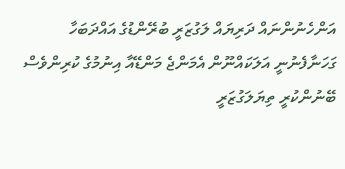އަންހެނުންނައް ދަރިޔައް ލަގުޒަރީ ބުރޭންޑުގެ އައްދަބަހާ ގަހަނާފެނުނީ އަލަކައްނޫން އެމަންޖެ މަންޑޭއާ އިނުމުގެ ކުރިންވެސް ބޭނުންކުރީ ތިޔަލަގުޒަރީ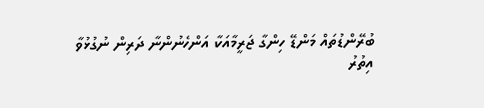ބުރޭންޑުތައް މަންޑޭ ހިންގާ ޖަރީމާއަކާ އަންހެނުންނާ ދަރިން ނުގުޅުވާ
އިތުރު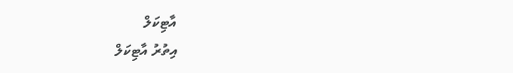އާޓިކަލް
އިތުރު އާޓިކަލް